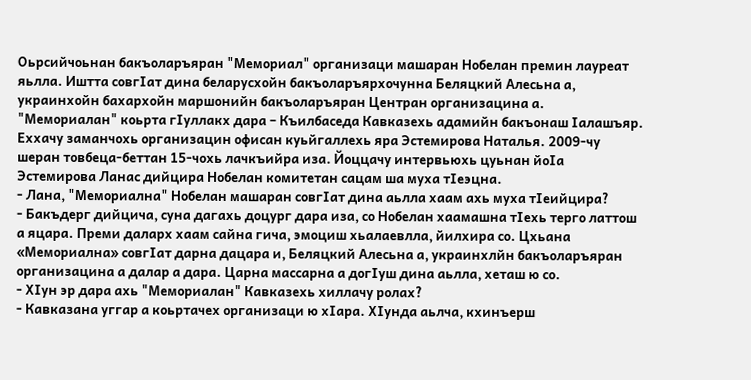Оьрсийчоьнан бакъоларъяран "Мемориал" организаци машаран Нобелан премин лауреат яьлла. Иштта совгIат дина беларусхойн бакъоларъярхочунна Беляцкий Алесьна а, украинхойн бахархойн маршонийн бакъоларъяран Центран организацина а. "Мемориалан" коьрта гIуллакх дара – Къилбаседа Кавказехь адамийн бакъонаш Iалашъяр. Еххачу заманчохь организацин офисан куьйгаллехь яра Эстемирова Наталья. 2009-чу шеран товбеца-беттан 15-чохь лачкъийра иза. Йоццачу интервьюхь цуьнан йоIа Эстемирова Ланас дийцира Нобелан комитетан сацам ша муха тIеэцна.
- Лана, "Мемориална" Нобелан машаран совгIат дина аьлла хаам ахь муха тIеийцира?
- Бакъдерг дийцича, суна дагахь доцург дара иза, со Нобелан хаамашна тIехь терго латтош а яцара. Преми даларх хаам сайна гича, эмоциш хьалаевлла, йилхира со. Цхьана «Мемориална» совгIат дарна дацара и, Беляцкий Алесьна а, украинхлйн бакъоларъяран организацина а далар а дара. Царна массарна а догIуш дина аьлла, хеташ ю со.
- ХIун эр дара ахь "Мемориалан" Кавказехь хиллачу ролах?
- Кавказана уггар а коьртачех организаци ю хIара. ХIунда аьлча, кхинъерш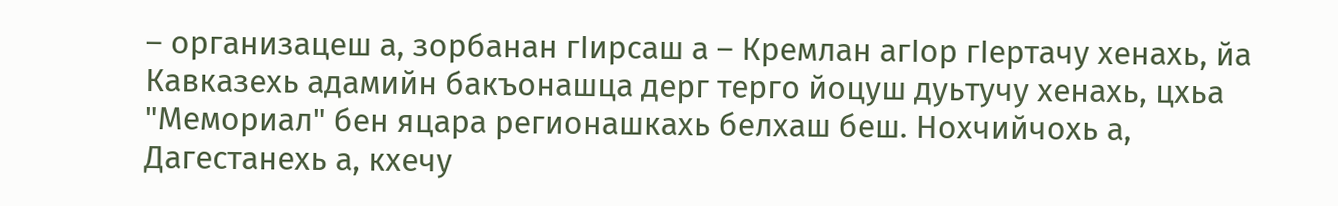– организацеш а, зорбанан гIирсаш а – Кремлан агIор гIертачу хенахь, йа Кавказехь адамийн бакъонашца дерг терго йоцуш дуьтучу хенахь, цхьа "Мемориал" бен яцара регионашкахь белхаш беш. Нохчийчохь а, Дагестанехь а, кхечу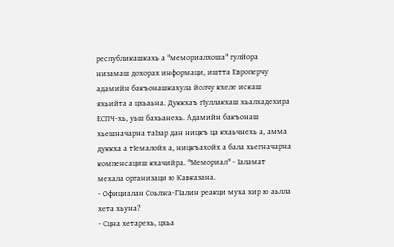республикашкахь а "мемориалхоша" гулйора низамаш дохорах информаци, иштта Европерчу адамийн бакъонашкахула йолчу кхеле искаш яхьийта а цхьаьна. Дуккхаъ гIуллакхаш хьалхадехира ЕСПЧ-хь, уьш бахьанехь. Адамийн бакъонаш хьешначарна таIзар дан ницкъ ца кхаьчнехь а, амма дуккха а тIемалойх а, ницкъахойх а бала хьегначарна компенсациш кхачийра. "Мемориал" - Iаламат мехала организаци ю Кавказана.
- Официалан Соьлжа-ГIалин реакци муха хир ю аьлла хета хьуна?
- Сцна хетарехь, цхьа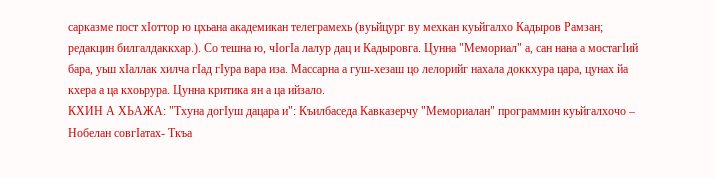сарказме пост хIоттор ю цхьана академикан телеграмехь (вуьйцург ву мехкан куьйгалхо Кадыров Рамзан; редакцин билгалдаккхар.). Со тешна ю, чIогIа лалур дац и Кадыровга. Цунна "Мемориал" а, сан нана а мостагIий бара, уьш хIаллак хилча гIад гIура вара иза. Массарна а гуш-хезаш цо лелорийг нахала доккхура цара, цунах йа кхера а ца кхоьрура. Цунна критика ян а ца ийзало.
КХИН А ХЬАЖА: "Тхуна догIуш дацара и": Къилбаседа Кавказерчу "Мемориалан" программин куьйгалхочо – Нобелан совгIатах- Ткъа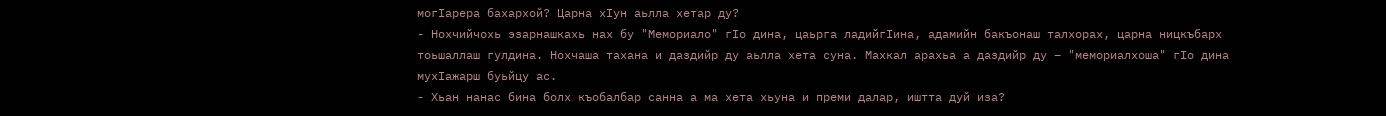могIарера бахархой? Царна хIун аьлла хетар ду?
- Нохчийчохь эзарнашкахь нах бу "Мемориало" гIо дина, цаьрга ладийгIина, адамийн бакъонаш талхорах, царна ницкъбарх тоьшаллаш гулдина. Нохчаша тахана и даздийр ду аьлла хета суна. Махкал арахьа а даздийр ду – "мемориалхоша" гIо дина мухIажарш буьйцу ас.
- Хьан нанас бина болх къобалбар санна а ма хета хьуна и преми далар, иштта дуй иза?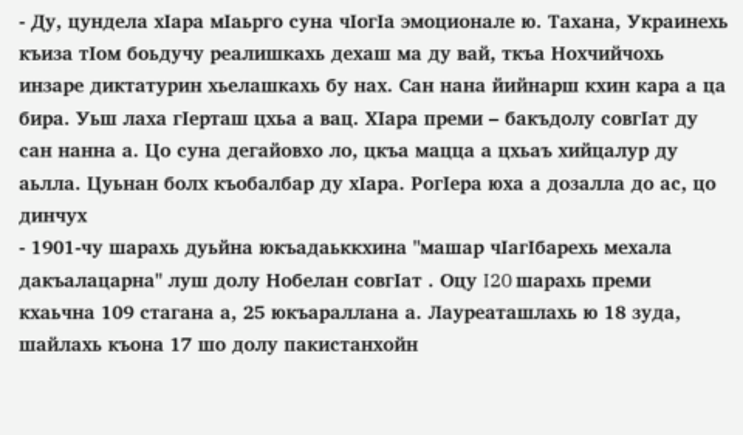- Ду, цундела хIара мIаьрго суна чIогIа эмоционале ю. Тахана, Украинехь къиза тIом боьдучу реалишкахь дехаш ма ду вай, ткъа Нохчийчохь инзаре диктатурин хьелашкахь бу нах. Сан нана йийнарш кхин кара а ца бира. Уьш лаха гIерташ цхьа а вац. ХIара преми – бакъдолу совгIат ду сан нанна а. Цо суна дегайовхо ло, цкъа мацца а цхьаъ хийцалур ду аьлла. Цуьнан болх къобалбар ду хIара. РогIера юха а дозалла до ас, цо динчух
- 1901-чу шарахь дуьйна юкъадаьккхина "машар чIагIбарехь мехала дакъалацарна" луш долу Нобелан совгIат . Оцу I20 шарахь преми кхаьчна 109 стагана а, 25 юкъараллана а. Лауреаташлахь ю 18 зуда, шайлахь къона 17 шо долу пакистанхойн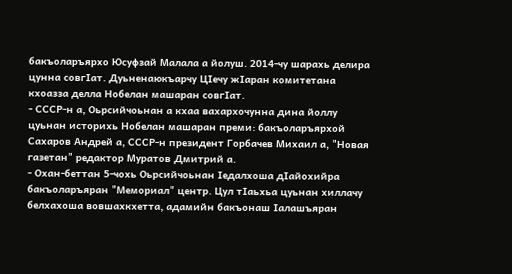бакъоларъярхо Юсуфзай Малала а йолуш. 2014-чу шарахь делира цунна совгIат. Дуьненаюкъарчу ЦIечу жIаран комитетана кхоазза делла Нобелан машаран совгIат.
- СССР-н а, Оьрсийчоьнан а кхаа вахархочунна дина йоллу цуьнан историхь Нобелан машаран преми: бакъоларъярхой Сахаров Андрей а, СССР-н президент Горбачев Михаил а, "Новая газетан" редактор Муратов Дмитрий а.
- Охан-беттан 5-чохь Оьрсийчоьнан Iедалхоша дIайохийра бакъоларъяран "Мемориал" центр. Цул тIаьхьа цуьнан хиллачу белхахоша вовшахкхетта, адамийн бакъонаш Iалашъяран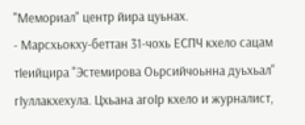"Мемориал" центр йира цуьнах.
- Марсхьокху-беттан 31-чохь ЕСПЧ кхело сацам тIеийцира "Эстемирова Оьрсийчоьнна дуьхьал" гIуллакхехула. Цхьана агоIр кхело и журналист,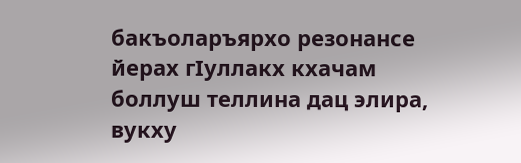бакъоларъярхо резонансе йерах гIуллакх кхачам боллуш теллина дац элира, вукху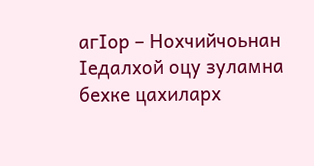агIор – Нохчийчоьнан Iедалхой оцу зуламна бехке цахиларх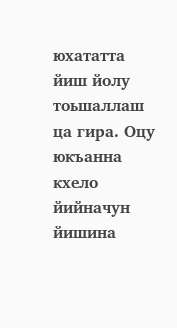юхататта йиш йолу тоьшаллаш ца гира. Оцу юкъанна кхело йийначун йишина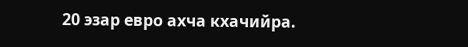20 эзар евро ахча кхачийра.